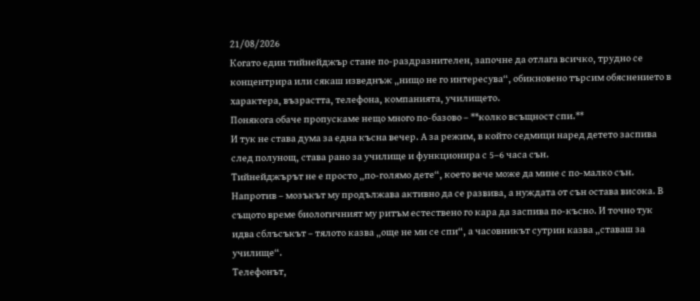21/08/2026
Когато един тийнейджър стане по-раздразнителен, започне да отлага всичко, трудно се концентрира или сякаш изведнъж „нищо не го интересува“, обикновено търсим обяснението в характера, възрастта, телефона, компанията, училището.
Понякога обаче пропускаме нещо много по-базово – **колко всъщност спи.**
И тук не става дума за една късна вечер. А за режим, в който седмици наред детето заспива след полунощ, става рано за училище и функционира с 5–6 часа сън.
Тийнейджърът не е просто „по-голямо дете“, което вече може да мине с по-малко сън. Напротив – мозъкът му продължава активно да се развива, а нуждата от сън остава висока. В същото време биологичният му ритъм естествено го кара да заспива по-късно. И точно тук идва сблъсъкът – тялото казва „още не ми се спи“, а часовникът сутрин казва „ставаш за училище“.
Телефонът,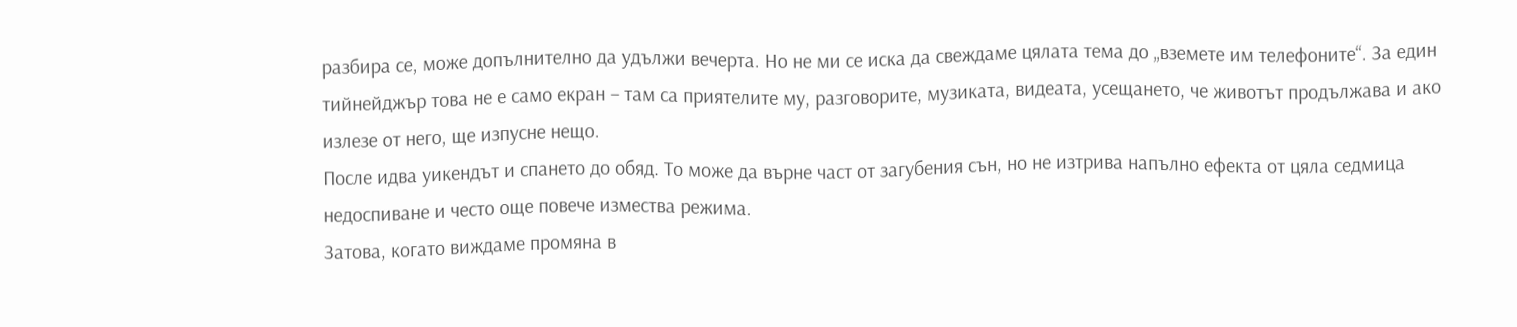разбира се, може допълнително да удължи вечерта. Но не ми се иска да свеждаме цялата тема до „вземете им телефоните“. За един тийнейджър това не е само екран – там са приятелите му, разговорите, музиката, видеата, усещането, че животът продължава и ако излезе от него, ще изпусне нещо.
После идва уикендът и спането до обяд. То може да върне част от загубения сън, но не изтрива напълно ефекта от цяла седмица недоспиване и често още повече измества режима.
Затова, когато виждаме промяна в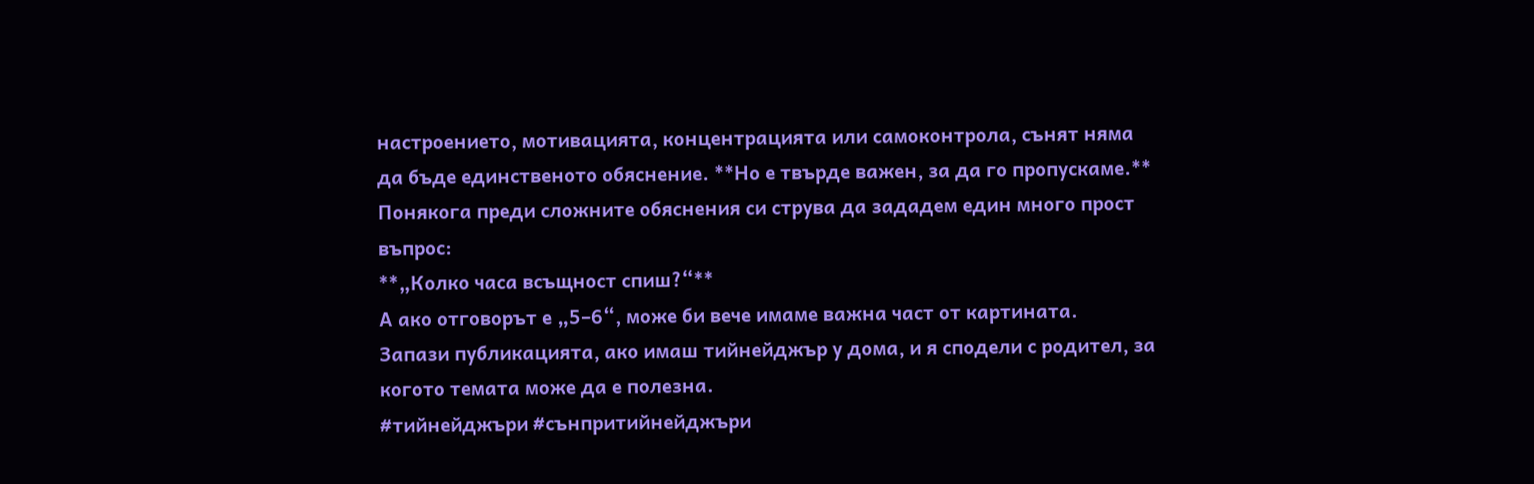настроението, мотивацията, концентрацията или самоконтрола, сънят няма да бъде единственото обяснение. **Но е твърде важен, за да го пропускаме.**
Понякога преди сложните обяснения си струва да зададем един много прост въпрос:
**„Колко часа всъщност спиш?“**
А ако отговорът е „5–6“, може би вече имаме важна част от картината.
Запази публикацията, ако имаш тийнейджър у дома, и я сподели с родител, за когото темата може да е полезна.
#тийнейджъри #сънпритийнейджъри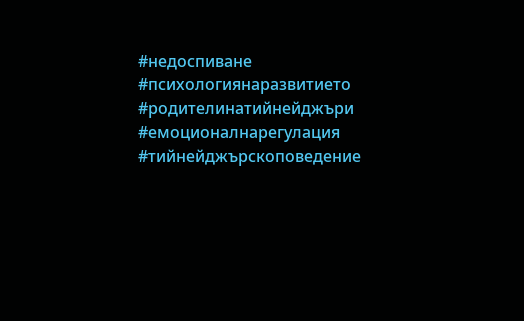#недоспиване #психологиянаразвитието #родителинатийнейджъри #емоционалнарегулация #тийнейджърскоповедение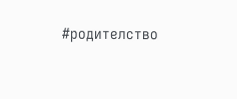#родителство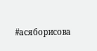#асяборисова